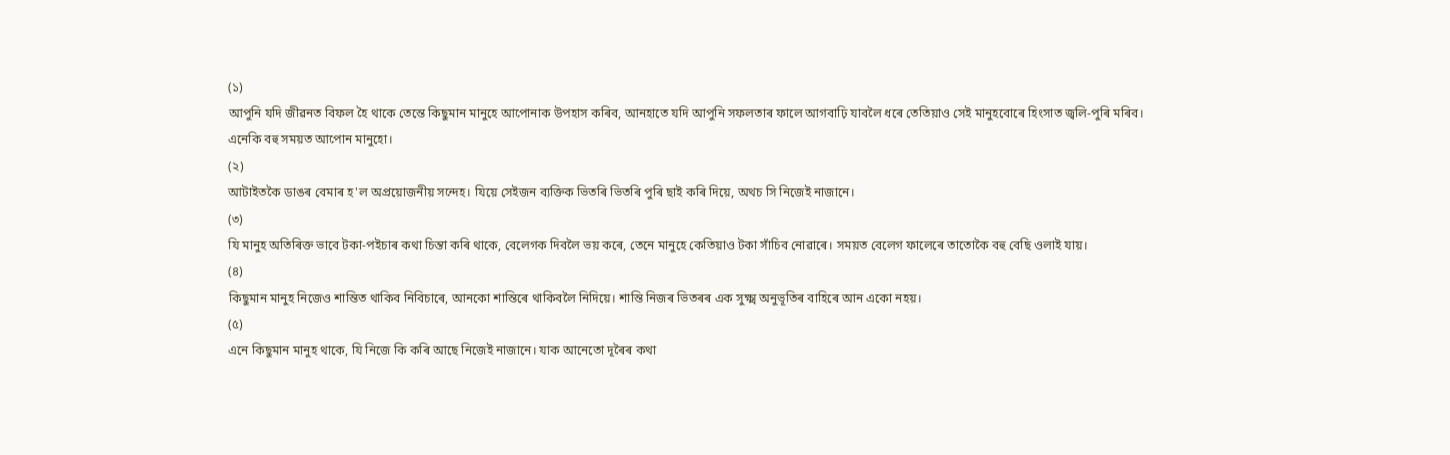(১)
আপুনি যদি জীৱনত বিফল হৈ থাকে তেন্তে কিছুমান মানুহে আপোনাক উপহাস কৰিব, আনহাতে যদি আপুনি সফলতাৰ ফালে আগবাঢ়ি যাবলৈ ধৰে তেতিয়াও সেই মানুহবোৰে হিংসাত জ্বলি-পুৰি মৰিব। এনেকি বহু সময়ত আপোন মানুহো।
(২)
আটাইতকৈ ডাঙৰ বেমাৰ হ'ল অপ্ৰয়োজনীয় সন্দেহ। যিয়ে সেইজন ব্যক্তিক ভিতৰি ভিতৰি পুৰি ছাই কৰি দিয়ে, অথচ সি নিজেই নাজানে।
(৩)
যি মানুহ অতিৰিক্ত ভাবে টকা-পইচাৰ কথা চিন্তা কৰি থাকে, বেলেগক দিবলৈ ভয় কৰে, তেনে মানুহে কেতিয়াও টকা সাঁচিব নোৱাৰে। সময়ত বেলেগ ফালেৰে তাতোকৈ বহু বেছি ওলাই যায়।
(৪)
কিছুমান মানুহ নিজেও শান্তিত থাকিব নিবিচাৰে, আনকো শান্তিৰে থাকিবলৈ নিদিয়ে। শান্তি নিজৰ ভিতৰৰ এক সুক্ষ্ম অনুভূতিৰ বাহিৰে আন একো নহয়।
(৫)
এনে কিছুমান মানুহ থাকে, যি নিজে কি কৰি আছে নিজেই নাজানে। যাক আনেতো দূৰৈৰ কথা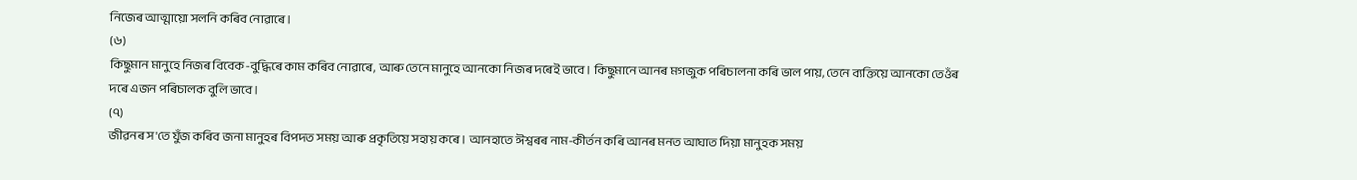নিজেৰ আত্মায়ো সলনি কৰিব নোৱাৰে।
(৬)
কিছুমান মানুহে নিজৰ বিবেক-বুদ্ধিৰে কাম কৰিব নোৱাৰে, আৰু তেনে মানুহে আনকো নিজৰ দৰেই ভাবে। কিছুমানে আনৰ মগজুক পৰিচালনা কৰি ভাল পায়, তেনে ব্যক্তিয়ে আনকো তেওঁৰ দৰে এজন পৰিচালক বুলি ভাবে।
(৭)
জীৱনৰ স'তে যুঁজ কৰিব জনা মানুহৰ বিপদত সময় আৰু প্ৰকৃতিয়ে সহায় কৰে। আনহাতে ঈশ্বৰৰ নাম-কীৰ্তন কৰি আনৰ মনত আঘাত দিয়া মানুহক সময়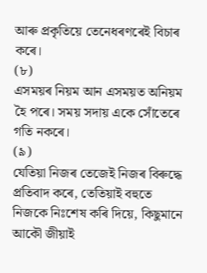আৰু প্ৰকৃতিয়ে তেনেধৰণৰেই বিচাৰ কৰে।
(৮)
এসময়ৰ নিয়ম আন এসময়ত অনিয়ম হৈ পৰে। সময় সদায় একে সোঁতেৰে গতি নকৰে।
(৯)
যেতিয়া নিজৰ তেজেই নিজৰ বিৰুদ্ধে প্ৰতিবাদ কৰে, তেতিয়াই বহুতে নিজকে নিঃশেষ কৰি দিয়ে, কিছুমানে আকৌ জীয়াই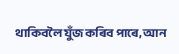থাকিবলৈ যুঁজ কৰিব পাৰে, আন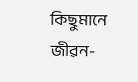কিছুমানে জীৱন-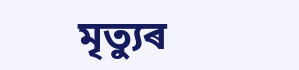মৃত্যুৰ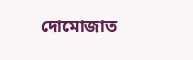দোমোজাত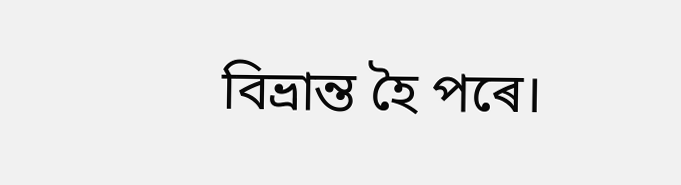বিভ্ৰান্ত হৈ পৰে।